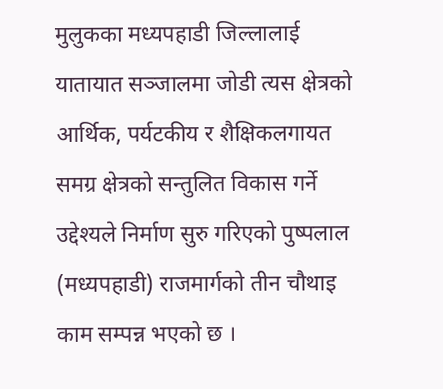मुलुकका मध्यपहाडी जिल्लालाई यातायात सञ्जालमा जोडी त्यस क्षेत्रको आर्थिक, पर्यटकीय र शैक्षिकलगायत समग्र क्षेत्रको सन्तुलित विकास गर्ने उद्देश्यले निर्माण सुरु गरिएको पुष्पलाल (मध्यपहाडी) राजमार्गको तीन चौथाइ काम सम्पन्न भएको छ ।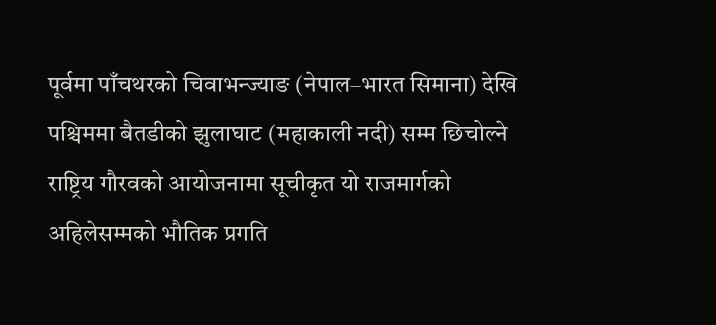पूर्वमा पाँचथरको चिवाभन्ज्याङ (नेपाल–भारत सिमाना) देखि पश्चिममा बैतडीको झुलाघाट (महाकाली नदी) सम्म छिचोल्ने राष्ट्रिय गौरवको आयोजनामा सूचीकृत यो राजमार्गको अहिलेसम्मको भौतिक प्रगति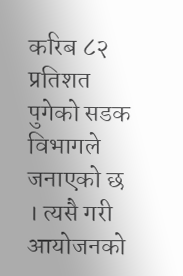करिब ८२ प्रतिशत पुगेको सडक विभागले जनाएको छ । त्यसै गरी आयोजनको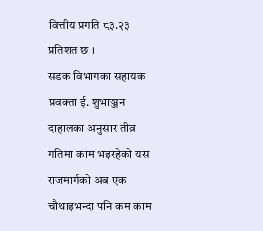वित्तीय प्रगति ८३.२३ प्रतिशत छ ।
सडक विभागका सहायक प्रवक्ता ई. शुभाञ्जन दाहालका अनुसार तीव्र गतिमा काम भइरहेको यस राजमार्गको अब एक चौथाइभन्दा पनि कम काम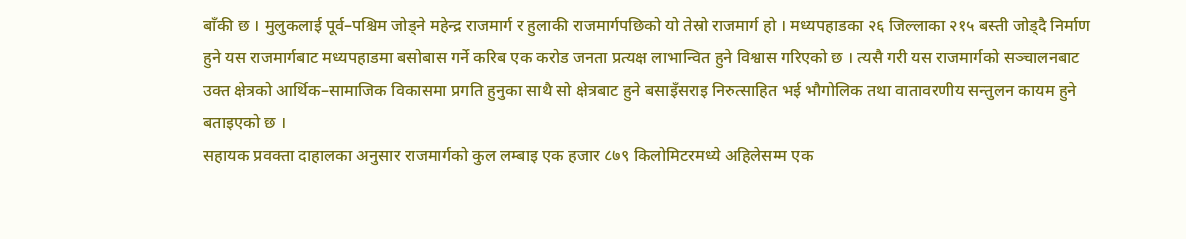बाँकी छ । मुलुकलाई पूर्व–पश्चिम जोड्ने महेन्द्र राजमार्ग र हुलाकी राजमार्गपछिको यो तेस्रो राजमार्ग हो । मध्यपहाडका २६ जिल्लाका २१५ बस्ती जोड्दै निर्माण हुने यस राजमार्गबाट मध्यपहाडमा बसोबास गर्ने करिब एक करोड जनता प्रत्यक्ष लाभान्वित हुने विश्वास गरिएको छ । त्यसै गरी यस राजमार्गको सञ्चालनबाट उक्त क्षेत्रको आर्थिक–सामाजिक विकासमा प्रगति हुनुका साथै सो क्षेत्रबाट हुने बसाइँसराइ निरुत्साहित भई भौगोलिक तथा वातावरणीय सन्तुलन कायम हुने बताइएको छ ।
सहायक प्रवक्ता दाहालका अनुसार राजमार्गको कुल लम्बाइ एक हजार ८७९ किलोमिटरमध्ये अहिलेसम्म एक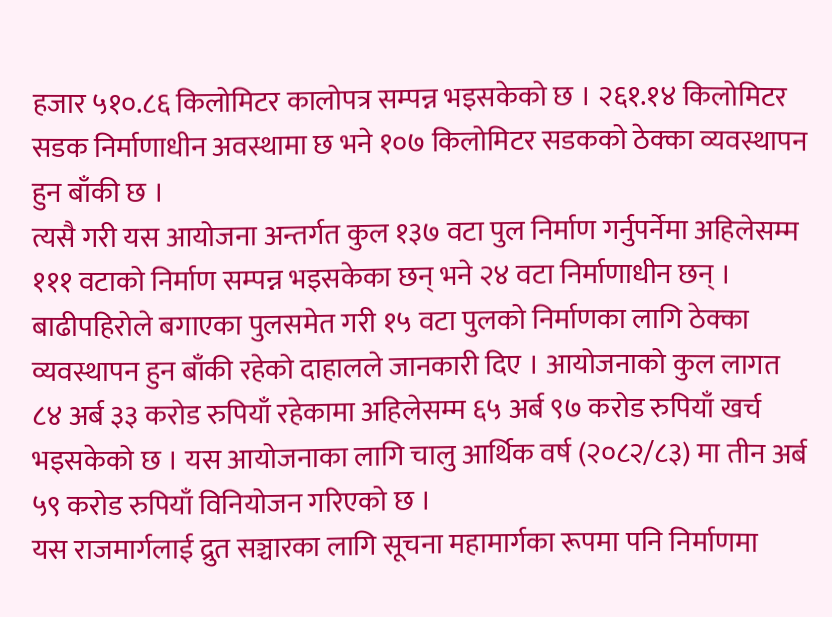हजार ५१०.८६ किलोमिटर कालोपत्र सम्पन्न भइसकेको छ । २६१.१४ किलोमिटर सडक निर्माणाधीन अवस्थामा छ भने १०७ किलोमिटर सडकको ठेक्का व्यवस्थापन हुन बाँकी छ ।
त्यसै गरी यस आयोजना अन्तर्गत कुल १३७ वटा पुल निर्माण गर्नुपर्नेमा अहिलेसम्म १११ वटाको निर्माण सम्पन्न भइसकेका छन् भने २४ वटा निर्माणाधीन छन् । बाढीपहिरोले बगाएका पुलसमेत गरी १५ वटा पुलको निर्माणका लागि ठेक्का व्यवस्थापन हुन बाँकी रहेको दाहालले जानकारी दिए । आयोजनाको कुल लागत ८४ अर्ब ३३ करोड रुपियाँ रहेकामा अहिलेसम्म ६५ अर्ब ९७ करोड रुपियाँ खर्च भइसकेको छ । यस आयोजनाका लागि चालु आर्थिक वर्ष (२०८२/८३) मा तीन अर्ब ५९ करोड रुपियाँ विनियोजन गरिएको छ ।
यस राजमार्गलाई द्रुत सञ्चारका लागि सूचना महामार्गका रूपमा पनि निर्माणमा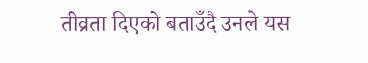तीव्रता दिएको बताउँदै उनले यस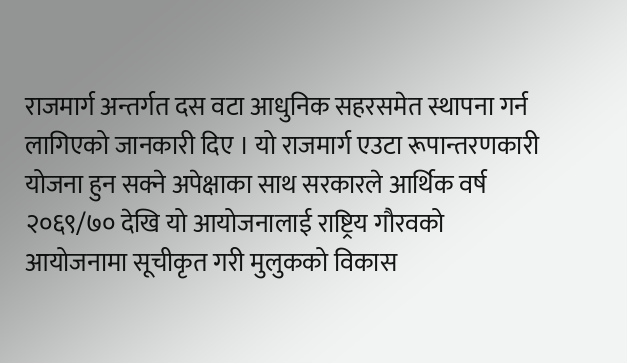राजमार्ग अन्तर्गत दस वटा आधुनिक सहरसमेत स्थापना गर्न लागिएको जानकारी दिए । यो राजमार्ग एउटा रूपान्तरणकारी योजना हुन सक्ने अपेक्षाका साथ सरकारले आर्थिक वर्ष २०६९/७० देखि यो आयोजनालाई राष्ट्रिय गौरवको आयोजनामा सूचीकृत गरी मुलुकको विकास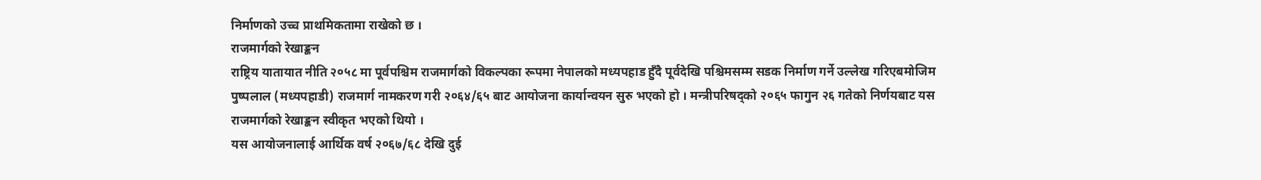निर्माणको उच्च प्राथमिकतामा राखेको छ ।
राजमार्गको रेखाङ्कन
राष्ट्रिय यातायात नीति २०५८ मा पूर्वपश्चिम राजमार्गको विकल्पका रूपमा नेपालको मध्यपहाड हुँदै पूर्वदेखि पश्चिमसम्म सडक निर्माण गर्ने उल्लेख गरिएबमोजिम पुष्पलाल (मध्यपहाडी) राजमार्ग नामकरण गरी २०६४/६५ बाट आयोजना कार्यान्वयन सुरु भएको हो । मन्त्रीपरिषद्को २०६५ फागुन २६ गतेको निर्णयबाट यस राजमार्गको रेखाङ्कन स्वीकृत भएको थियो ।
यस आयोजनालाई आर्थिक वर्ष २०६७/६८ देखि दुई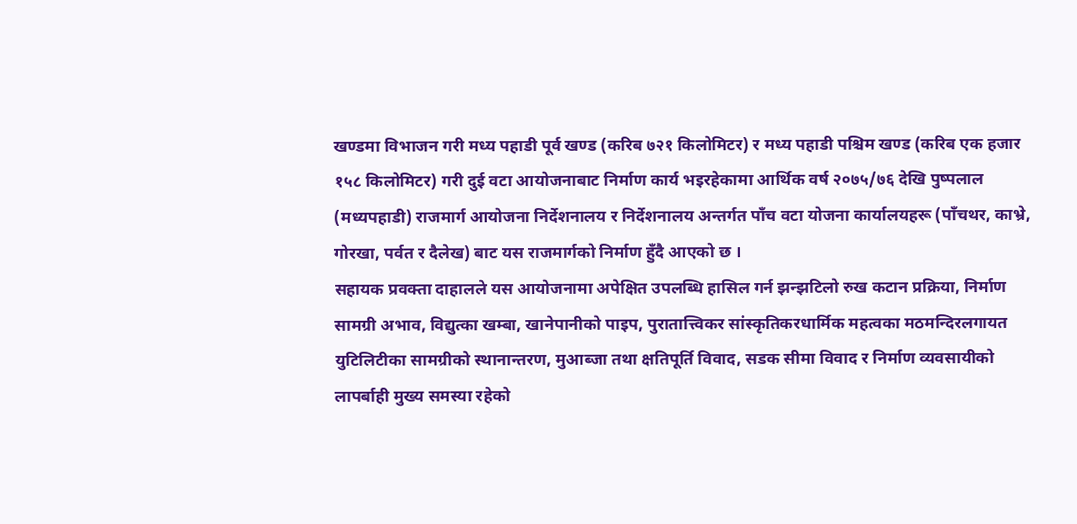खण्डमा विभाजन गरी मध्य पहाडी पूर्व खण्ड (करिब ७२१ किलोमिटर) र मध्य पहाडी पश्चिम खण्ड (करिब एक हजार १५८ किलोमिटर) गरी दुई वटा आयोजनाबाट निर्माण कार्य भइरहेकामा आर्थिक वर्ष २०७५/७६ देखि पुष्पलाल (मध्यपहाडी) राजमार्ग आयोजना निर्देशनालय र निर्देशनालय अन्तर्गत पाँच वटा योजना कार्यालयहरू (पाँचथर, काभ्रे, गोरखा, पर्वत र दैलेख) बाट यस राजमार्गको निर्माण हुँदै आएको छ ।
सहायक प्रवक्ता दाहालले यस आयोजनामा अपेक्षित उपलब्धि हासिल गर्न झन्झटिलो रुख कटान प्रक्रिया, निर्माण सामग्री अभाव, विद्युत्का खम्बा, खानेपानीको पाइप, पुरातात्त्विकर सांस्कृतिकरधार्मिक महत्वका मठमन्दिरलगायत युटिलिटीका सामग्रीको स्थानान्तरण, मुआब्जा तथा क्षतिपूर्ति विवाद, सडक सीमा विवाद र निर्माण व्यवसायीको लापर्बाही मुख्य समस्या रहेको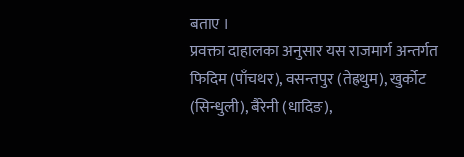बताए ।
प्रवक्ता दाहालका अनुसार यस राजमार्ग अन्तर्गत फिदिम (पाँचथर), वसन्तपुर (तेह्रथुम), खुर्कोट (सिन्धुली), बैरेनी (धादिङ),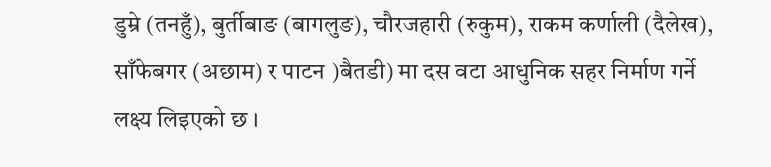डुम्रे (तनहुँ), बुर्तीबाङ (बागलुङ), चौरजहारी (रुकुम), राकम कर्णाली (दैलेख), साँफेबगर (अछाम) र पाटन )बैतडी) मा दस वटा आधुनिक सहर निर्माण गर्ने लक्ष्य लिइएको छ ।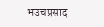भउचप्रसाद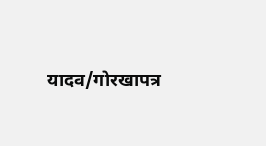यादव/गोरखापत्र